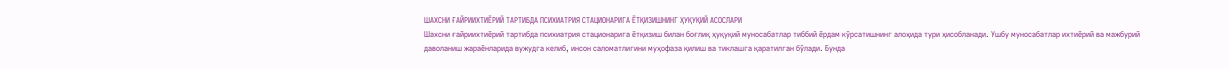ШАХСНИ ҒАЙРИИХТИЁРИЙ ТАРТИБДА ПСИХИАТРИЯ СТАЦИОНАРИГА ЁТҚИЗИШНИНГ ҲУҚУҚИЙ АСОСЛАРИ
Шахсни ғайриихтиёрий тартибда психиатрия стационарига ётқизиш билан боғлиқ ҳуқуқий муносабатлар тиббий ёрдам кўрсатишнинг алоҳида тури ҳисобланади. Ушбу муносабатлар ихтиёрий ва мажбурий даволаниш жараёнларида вужудга келиб, инсон саломатлигини муҳофаза қилиш ва тиклашга қаратилган бўлади. Бунда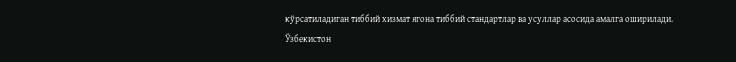кўрсатиладиган тиббий хизмат ягона тиббий стандартлар ва усуллар асосида амалга оширилади.
Ўзбекистон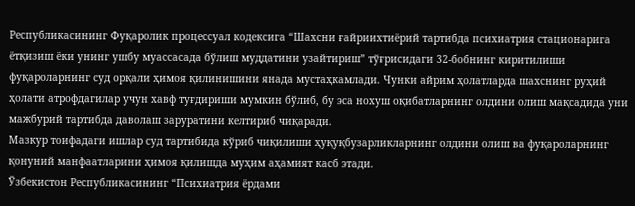Республикасининг Фуқаролик процессуал кодексига “Шахсни ғайриихтиёрий тартибда психиатрия стационарига ётқизиш ёки унинг ушбу муассасада бўлиш муддатини узайтириш” тўғрисидаги 32-бобнинг киритилиши фуқароларнинг суд орқали ҳимоя қилинишини янада мустаҳкамлади. Чунки айрим ҳолатларда шахснинг руҳий ҳолати атрофдагилар учун хавф туғдириши мумкин бўлиб, бу эса нохуш оқибатларнинг олдини олиш мақсадида уни мажбурий тартибда даволаш заруратини келтириб чиқаради.
Мазкур тоифадаги ишлар суд тартибида кўриб чиқилиши ҳуқуқбузарликларнинг олдини олиш ва фуқароларнинг қонуний манфаатларини ҳимоя қилишда муҳим аҳамият касб этади.
Ўзбекистон Республикасининг “Психиатрия ёрдами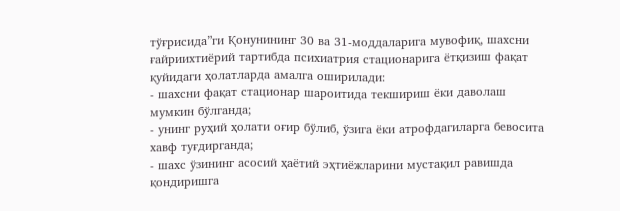тўғрисида”ги Қонунининг 30 ва 31-моддаларига мувофиқ, шахсни ғайриихтиёрий тартибда психиатрия стационарига ётқизиш фақат қуйидаги ҳолатларда амалга оширилади:
- шахсни фақат стационар шароитида текшириш ёки даволаш мумкин бўлганда;
- унинг руҳий ҳолати оғир бўлиб, ўзига ёки атрофдагиларга бевосита хавф туғдирганда;
- шахс ўзининг асосий ҳаётий эҳтиёжларини мустақил равишда қондиришга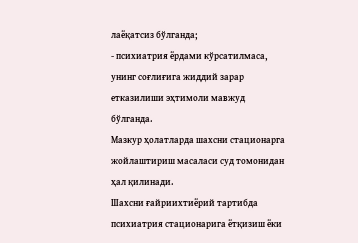лаёқатсиз бўлганда;
- психиатрия ёрдами кўрсатилмаса, унинг соғлиғига жиддий зарар етказилиши эҳтимоли мавжуд бўлганда.
Мазкур ҳолатларда шахсни стационарга жойлаштириш масаласи суд томонидан ҳал қилинади.
Шахсни ғайриихтиёрий тартибда психиатрия стационарига ётқизиш ёки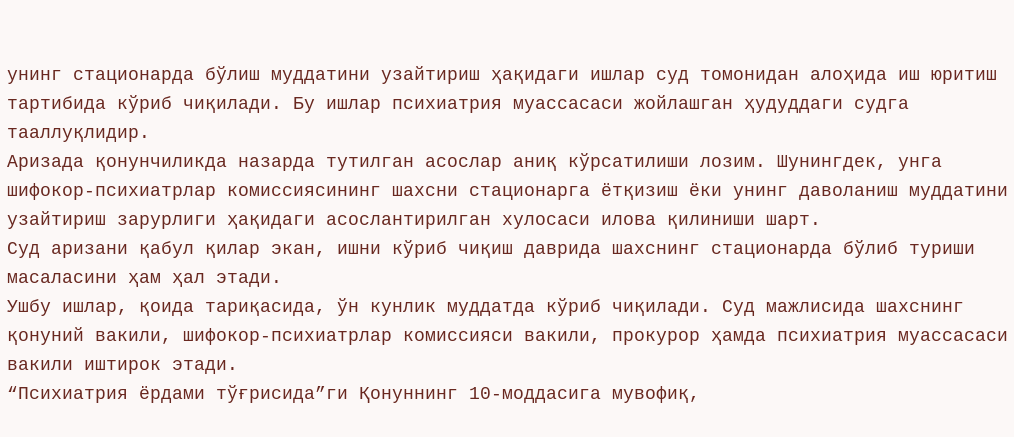унинг стационарда бўлиш муддатини узайтириш ҳақидаги ишлар суд томонидан алоҳида иш юритиш тартибида кўриб чиқилади. Бу ишлар психиатрия муассасаси жойлашган ҳудуддаги судга тааллуқлидир.
Аризада қонунчиликда назарда тутилган асослар аниқ кўрсатилиши лозим. Шунингдек, унга шифокор-психиатрлар комиссиясининг шахсни стационарга ётқизиш ёки унинг даволаниш муддатини узайтириш зарурлиги ҳақидаги асослантирилган хулосаси илова қилиниши шарт.
Суд аризани қабул қилар экан, ишни кўриб чиқиш даврида шахснинг стационарда бўлиб туриши масаласини ҳам ҳал этади.
Ушбу ишлар, қоида тариқасида, ўн кунлик муддатда кўриб чиқилади. Суд мажлисида шахснинг қонуний вакили, шифокор-психиатрлар комиссияси вакили, прокурор ҳамда психиатрия муассасаси вакили иштирок этади.
“Психиатрия ёрдами тўғрисида”ги Қонуннинг 10-моддасига мувофиқ,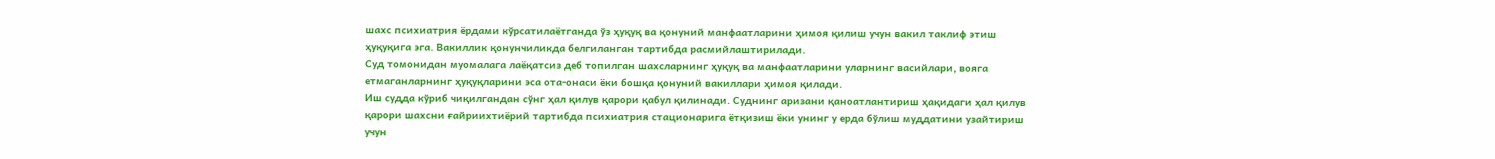шахс психиатрия ёрдами кўрсатилаётганда ўз ҳуқуқ ва қонуний манфаатларини ҳимоя қилиш учун вакил таклиф этиш ҳуқуқига эга. Вакиллик қонунчиликда белгиланган тартибда расмийлаштирилади.
Суд томонидан муомалага лаёқатсиз деб топилган шахсларнинг ҳуқуқ ва манфаатларини уларнинг васийлари, вояга етмаганларнинг ҳуқуқларини эса ота-онаси ёки бошқа қонуний вакиллари ҳимоя қилади.
Иш судда кўриб чиқилгандан сўнг ҳал қилув қарори қабул қилинади. Суднинг аризани қаноатлантириш ҳақидаги ҳал қилув қарори шахсни ғайриихтиёрий тартибда психиатрия стационарига ётқизиш ёки унинг у ерда бўлиш муддатини узайтириш учун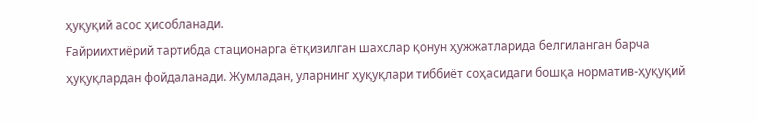ҳуқуқий асос ҳисобланади.
Ғайриихтиёрий тартибда стационарга ётқизилган шахслар қонун ҳужжатларида белгиланган барча ҳуқуқлардан фойдаланади. Жумладан, уларнинг ҳуқуқлари тиббиёт соҳасидаги бошқа норматив-ҳуқуқий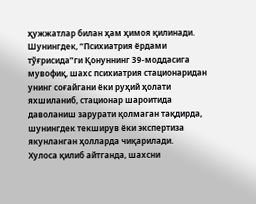ҳужжатлар билан ҳам ҳимоя қилинади.
Шунингдек, “Психиатрия ёрдами тўғрисида”ги Қонуннинг 39-моддасига мувофиқ, шахс психиатрия стационаридан унинг соғайгани ёки руҳий ҳолати яхшиланиб, стационар шароитида даволаниш зарурати қолмаган тақдирда, шунингдек текширув ёки экспертиза якунланган ҳолларда чиқарилади.
Хулоса қилиб айтганда, шахсни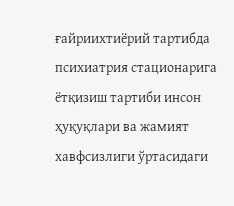ғайриихтиёрий тартибда психиатрия стационарига ётқизиш тартиби инсон ҳуқуқлари ва жамият хавфсизлиги ўртасидаги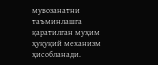мувозанатни таъминлашга қаратилган муҳим ҳуқуқий механизм ҳисобланади.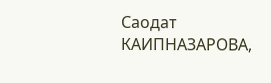Саодат КАИПНАЗАРОВА,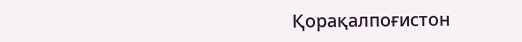Қорақалпоғистон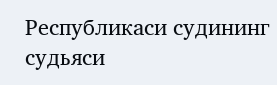Республикаси судининг судьяси